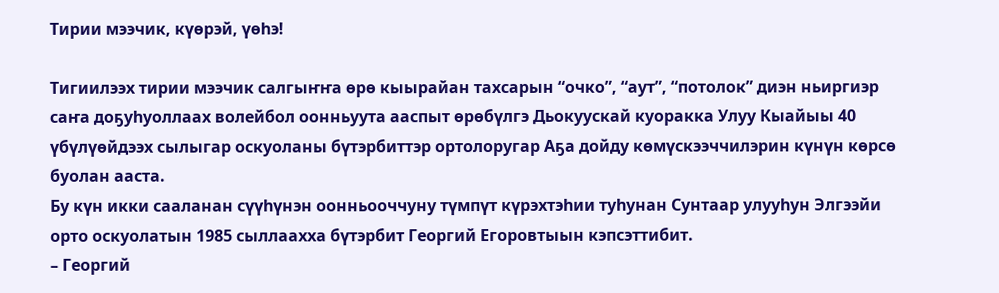Тирии мээчик, күөрэй, үөһэ!

Тигиилээх тирии мээчик салгыҥҥа өрө кыырайан тахсарын “очко”, “аут”, “потолок” диэн ньиргиэр саҥа доҕуһуоллаах волейбол оонньуута ааспыт өрөбүлгэ Дьокуускай куоракка Улуу Кыайыы 40 үбүлүөйдээх сылыгар оскуоланы бүтэрбиттэр ортолоругар Аҕа дойду көмүскээччилэрин күнүн көрсө буолан ааста.
Бу күн икки сааланан сүүһүнэн оонньооччуну түмпүт күрэхтэһии туһунан Сунтаар улууһун Элгээйи орто оскуолатын 1985 сыллаахха бүтэрбит Георгий Егоровтыын кэпсэттибит.
– Георгий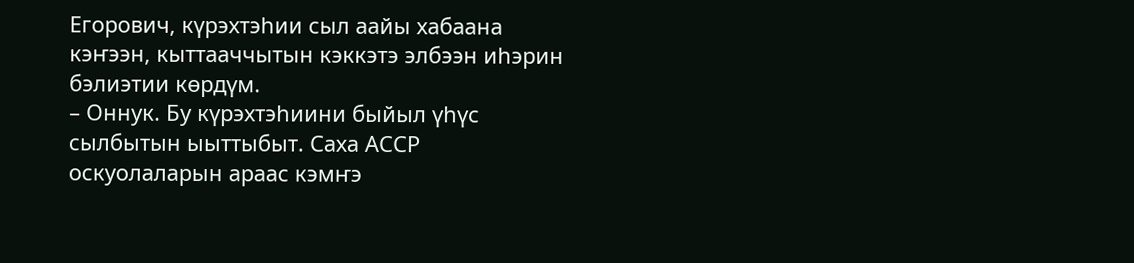Егорович, күрэхтэһии сыл аайы хабаана кэҥээн, кыттааччытын кэккэтэ элбээн иһэрин бэлиэтии көрдүм.
– Оннук. Бу күрэхтэһиини быйыл үһүс сылбытын ыыттыбыт. Саха АССР оскуолаларын араас кэмҥэ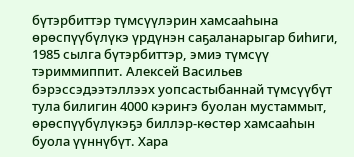бүтэрбиттэр түмсүүлэрин хамсааһына өрөспүүбүлүкэ үрдүнэн саҕаланарыгар биһиги, 1985 сылга бүтэрбиттэр, эмиэ түмсүү тэриммиппит. Алексей Васильев бэрэссэдээтэллээх уопсастыбаннай түмсүүбүт тула билигин 4000 кэриҥэ буолан мустаммыт, өрөспүүбүлүкэҕэ биллэр-көстөр хамсааһын буола үүннүбүт. Хара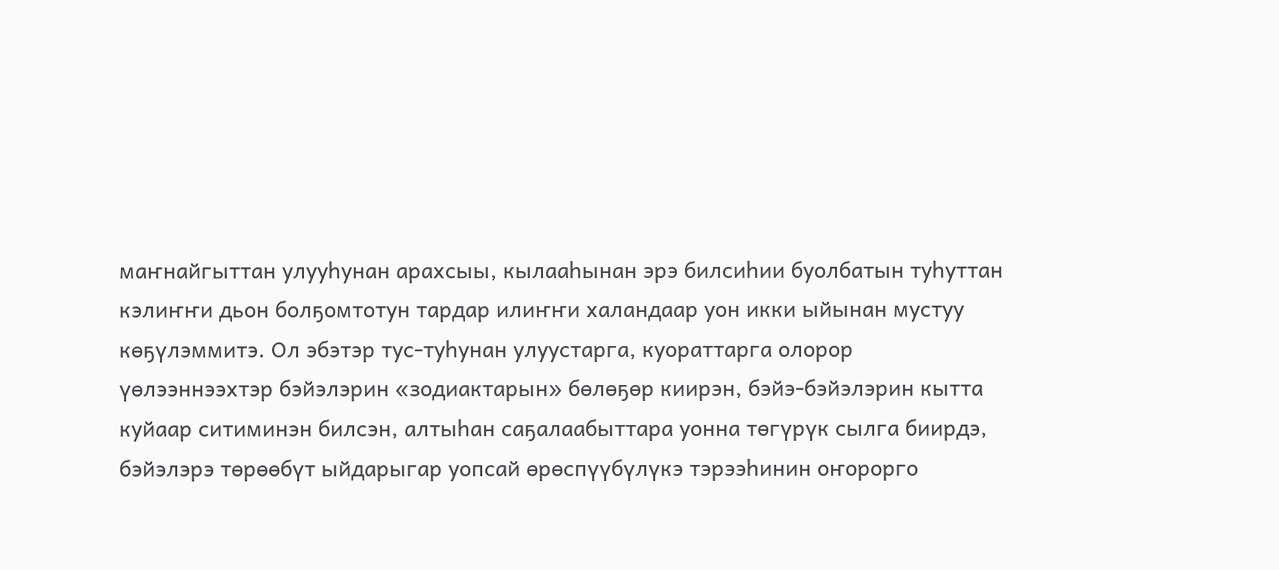маҥнайгыттан улууһунан арахсыы, кылааһынан эрэ билсиһии буолбатын туһуттан кэлиҥҥи дьон болҕомтотун тардар илиҥҥи халандаар уон икки ыйынан мустуу көҕүлэммитэ. Ол эбэтэр тус-туһунан улуустарга, куораттарга олорор үөлээннээхтэр бэйэлэрин «зодиактарын» бөлөҕөр киирэн, бэйэ-бэйэлэрин кытта куйаар ситиминэн билсэн, алтыһан саҕалаабыттара уонна төгүрүк сылга биирдэ, бэйэлэрэ төрөөбүт ыйдарыгар уопсай өрөспүүбүлүкэ тэрээһинин оҥорорго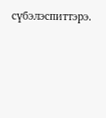сүбэлэспиттэрэ.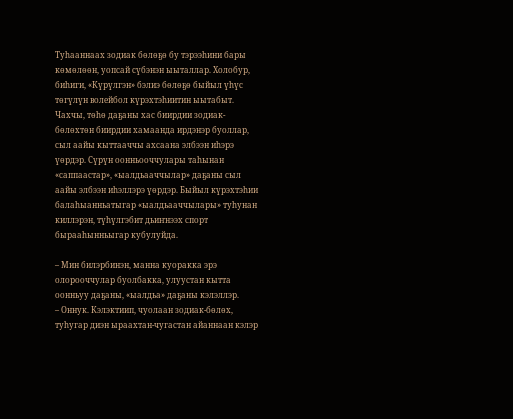Туһааннаах зодиак бөлөҕө бу тэрээһини бары көмөлөөн, уопсай сүбэнэн ыыталлар. Холобур, биһиги, «Күрүлгэн» бэлиэ бөлөҕө быйыл үһүс төгүлүн волейбол күрэхтэһиитин ыытабыт. Чахчы, төһө даҕаны хас биирдии зодиак-бөлөхтөн биирдии хамаанда ирдэнэр буоллар, сыл аайы кыттааччы ахсаана элбээн иһэрэ үөрдэр. Сүрүн оонньооччулары таһынан «саппаастар», «ыалдьааччылар» даҕаны сыл аайы элбээн иһэллэрэ үөрдэр. Быйыл күрэхтэһии балаһыанньатыгар «ыалдьааччылары» туһунан киллэрэн, түһүлгэбит дьиҥнээх спорт бырааһынньыгар кубулуйда.

– Мин билэрбинэн, манна куоракка эрэ олорооччулар буолбакка, улуустан кытта оонньуу даҕаны, «ыалдьа» даҕаны кэлэллэр.
– Оннук. Кэлэктиип, чуолаан зодиак-бөлөх, туһугар диэн ыраахтан-чугастан айаннаан кэлэр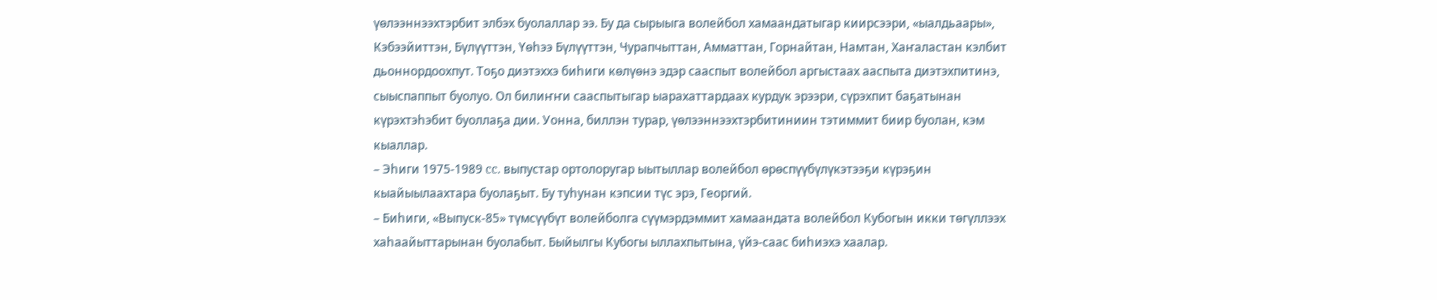үөлээннээхтэрбит элбэх буолаллар ээ. Бу да сырыыга волейбол хамаандатыгар киирсээри, «ыалдьаары», Кэбээйиттэн, Бүлүүттэн, Үөһээ Бүлүүттэн, Чурапчыттан, Амматтан, Горнайтан, Намтан, Хаҥаластан кэлбит дьоннордоохпут. Тоҕо диэтэххэ биһиги көлүөнэ эдэр сааспыт волейбол аргыстаах ааспыта диэтэхпитинэ, сыыспаппыт буолуо. Ол билиҥҥи сааспытыгар ыарахаттардаах курдук эрээри, сүрэхпит баҕатынан күрэхтэһэбит буоллаҕа дии. Уонна, биллэн турар, үөлээннээхтэрбитиниин тэтиммит биир буолан, кэм кыаллар.
– Эһиги 1975-1989 cc. выпустар ортолоругар ыытыллар волейбол өрөспүүбүлүкэтээҕи күрэҕин кыайыылаахтара буолаҕыт. Бу туһунан кэпсии түс эрэ, Георгий.
– Биһиги, «Выпуск-85» түмсүүбүт волейболга сүүмэрдэммит хамаандата волейбол Кубогын икки төгүллээх хаһаайыттарынан буолабыт. Быйылгы Кубогы ыллахпытына, үйэ-саас биһиэхэ хаалар.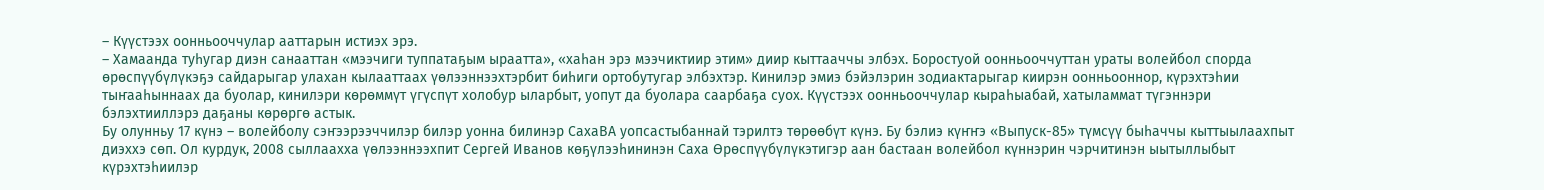– Күүстээх оонньооччулар ааттарын истиэх эрэ.
– Хамаанда туһугар диэн санааттан «мээчиги туппатаҕым ыраатта», «хаһан эрэ мээчиктиир этим» диир кыттааччы элбэх. Боростуой оонньооччуттан ураты волейбол спорда өрөспүүбүлүкэҕэ сайдарыгар улахан кылааттаах үөлээннээхтэрбит биһиги ортобутугар элбэхтэр. Кинилэр эмиэ бэйэлэрин зодиактарыгар киирэн оонньооннор, күрэхтэһии тыҥааһыннаах да буолар, кинилэри көрөммүт үгүспүт холобур ыларбыт, уопут да буолара саарбаҕа суох. Күүстээх оонньооччулар кыраһыабай, хатыламмат түгэннэри бэлэхтииллэрэ даҕаны көрөргө астык.
Бу олунньу 17 күнэ – волейболу сэҥээрээччилэр билэр уонна билинэр СахаВА уопсастыбаннай тэрилтэ төрөөбүт күнэ. Бу бэлиэ күҥҥэ «Выпуск-85» түмсүү быһаччы кыттыылаахпыт диэххэ сөп. Ол курдук, 2008 сыллаахха үөлээннээхпит Сергей Иванов көҕүлээһининэн Саха Өрөспүүбүлүкэтигэр аан бастаан волейбол күннэрин чэрчитинэн ыытыллыбыт күрэхтэһиилэр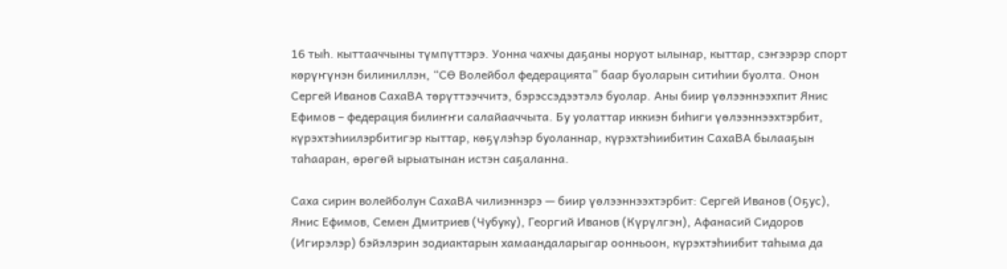16 тыһ. кыттааччыны түмпүттэрэ. Уонна чахчы даҕаны норуот ылынар, кыттар, сэҥээрэр спорт көрүҥүнэн билиниллэн, “СӨ Волейбол федерацията” баар буоларын ситиһии буолта. Онон Сергей Иванов СахаВА төрүттээччитэ, бэрэссэдээтэлэ буолар. Аны биир үөлээннээхпит Янис Ефимов – федерация билиҥҥи салайааччыта. Бу уолаттар иккиэн биһиги үөлээннээхтэрбит, күрэхтэһиилэрбитигэр кыттар, көҕүлэһэр буоланнар, күрэхтэһиибитин СахаВА былааҕын таһааран, өрөгөй ырыатынан истэн саҕаланна.

Саха сирин волейболун СахаВА чилиэннэрэ — биир үөлээннээхтэрбит: Сергей Иванов (Оҕус), Янис Ефимов, Семен Дмитриев (Чубуку), Георгий Иванов (Күрүлгэн), Афанасий Сидоров (Игирэлэр) бэйэлэрин зодиактарын хамаандаларыгар оонньоон, күрэхтэһиибит таһыма да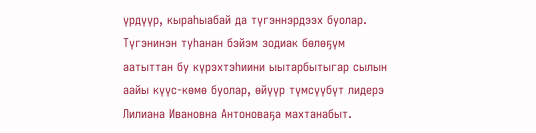үрдүүр, кыраһыабай да түгэннэрдээх буолар.
Түгэнинэн туһанан бэйэм зодиак бөлөҕүм аатыттан бу күрэхтэһиини ыытарбытыгар сылын аайы күүс-көмө буолар, өйүүр түмсүүбүт лидерэ Лилиана Ивановна Антоноваҕа махтанабыт.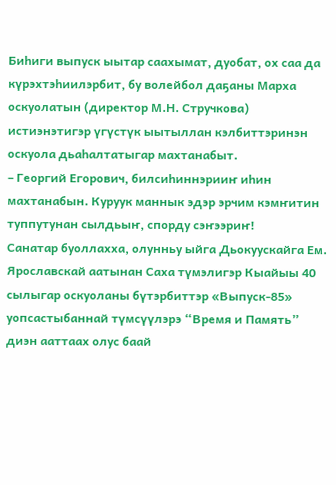Биһиги выпуск ыытар саахымат, дуобат, ох саа да күрэхтэһиилэрбит, бу волейбол даҕаны Марха оскуолатын (директор М.Н. Стручкова) истиэнэтигэр үгүстүк ыытыллан кэлбиттэринэн оскуола дьаһалтатыгар махтанабыт.
– Георгий Егорович, билсиһиннэрииҥ иһин махтанабын. Куруук маннык эдэр эрчим кэмҥитин туппутунан сылдьыҥ, спорду сэҥээриҥ!
Санатар буоллахха, олунньу ыйга Дьокуускайга Ем. Ярославскай аатынан Саха түмэлигэр Кыайыы 40 сылыгар оскуоланы бүтэрбиттэр «Выпуск-85» уопсастыбаннай түмсүүлэрэ “Время и Память” диэн ааттаах олус баай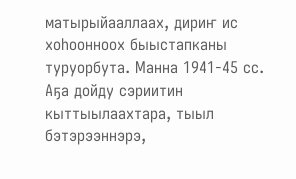матырыйааллаах, дириҥ ис хоһоонноох быыстапканы туруорбута. Манна 1941-45 сс. Аҕа дойду сэриитин кыттыылаахтара, тыыл бэтэрээннэрэ,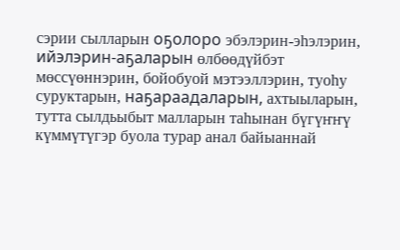сэрии сылларын оҕолоро эбэлэрин-эһэлэрин, ийэлэрин-аҕаларын өлбөөдүйбэт мөссүөннэрин, бойобуой мэтээллэрин, туоһу суруктарын, наҕараадаларын, ахтыыларын, тутта сылдьыбыт малларын таһынан бүгүҥҥү күммүтүгэр буола турар анал байыаннай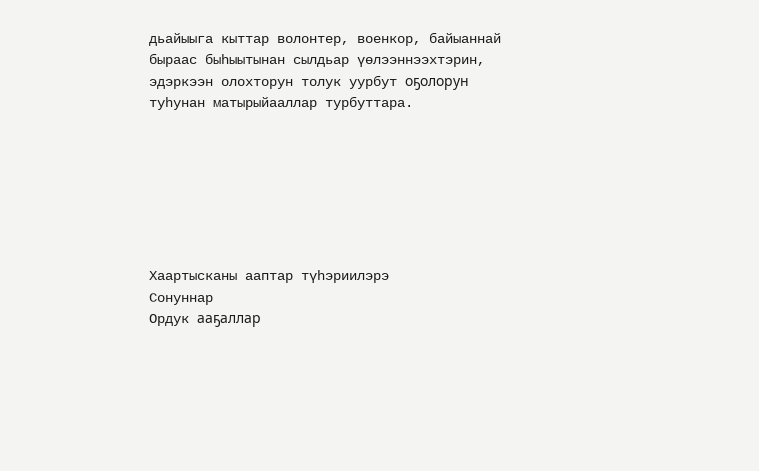дьайыыга кыттар волонтер, военкор, байыаннай быраас быһыытынан сылдьар үөлээннээхтэрин, эдэркээн олохторун толук уурбут оҕолорун туһунан матырыйааллар турбуттара.







Хаартысканы ааптар түһэриилэрэ
Сонуннар
Ордук ааҕаллар